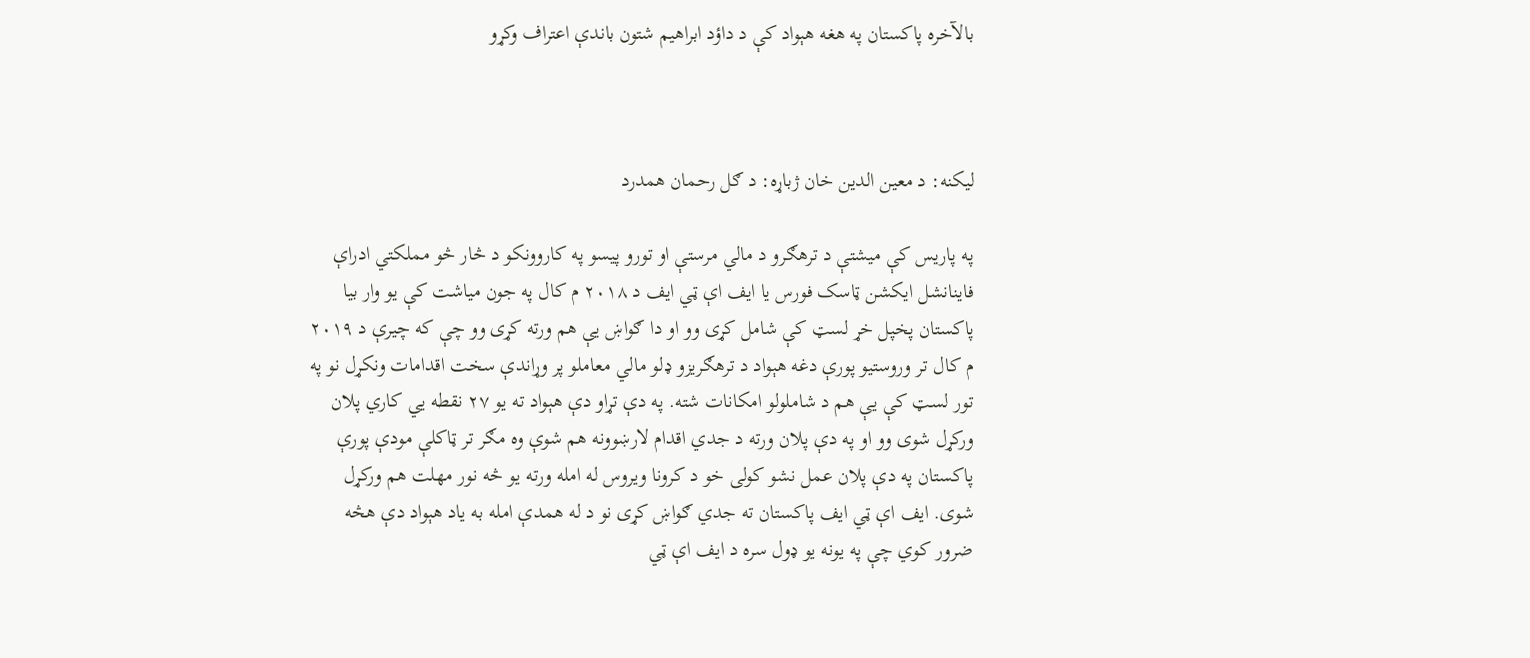بالآخره پاکستان په هغه هېواد کې د داؤد ابراهیم شتون باندې اعتراف وکړو



لیکنه: د معین الدین خان ژباړه: د ګل رحمان همدرد

په پاریس کې میشتې د ترهګرو د مالي مرستې او تورو پیسو په کاروونکو د څار څو مملکتي ادراې فاینانشل ایکشن ټاسک فورس یا ایف اې ټي ایف د ۲۰۱۸ م کال په جون میاشت کې یو وار بیا پاکستان پخپل خړ لسټ کې شامل کړی وو او دا ګواښ یې هم ورته کړی وو چې که چیرې د ۲۰۱۹ م کال تر وروستیو پورې دغه هېواد د ترهګریزو ډلو مالي معاملو پر وړاندې سخت اقدامات ونکړل نو په تور لسټ کې یې هم د شاملولو امکانات شته. په دې تړاو دې هېواد ته یو ۲۷ نقطه یي کاري پلان ورکړل شوی وو او په دې پلان ورته د جدي اقدام لارښوونه هم شوې وه مګر تر ټاکلې مودې پورې پاکستان په دې پلان عمل نشو کولی خو د کرونا ویروس له امله ورته یو څه نور مهلت هم ورکړل شوی. ایف اې ټي ایف پاکستان ته جدي ګواښ کړی نو د له همدې امله به یاد هېواد دې هڅه ضرور کوي چې په یونه یو ډول سره د ایف اې ټي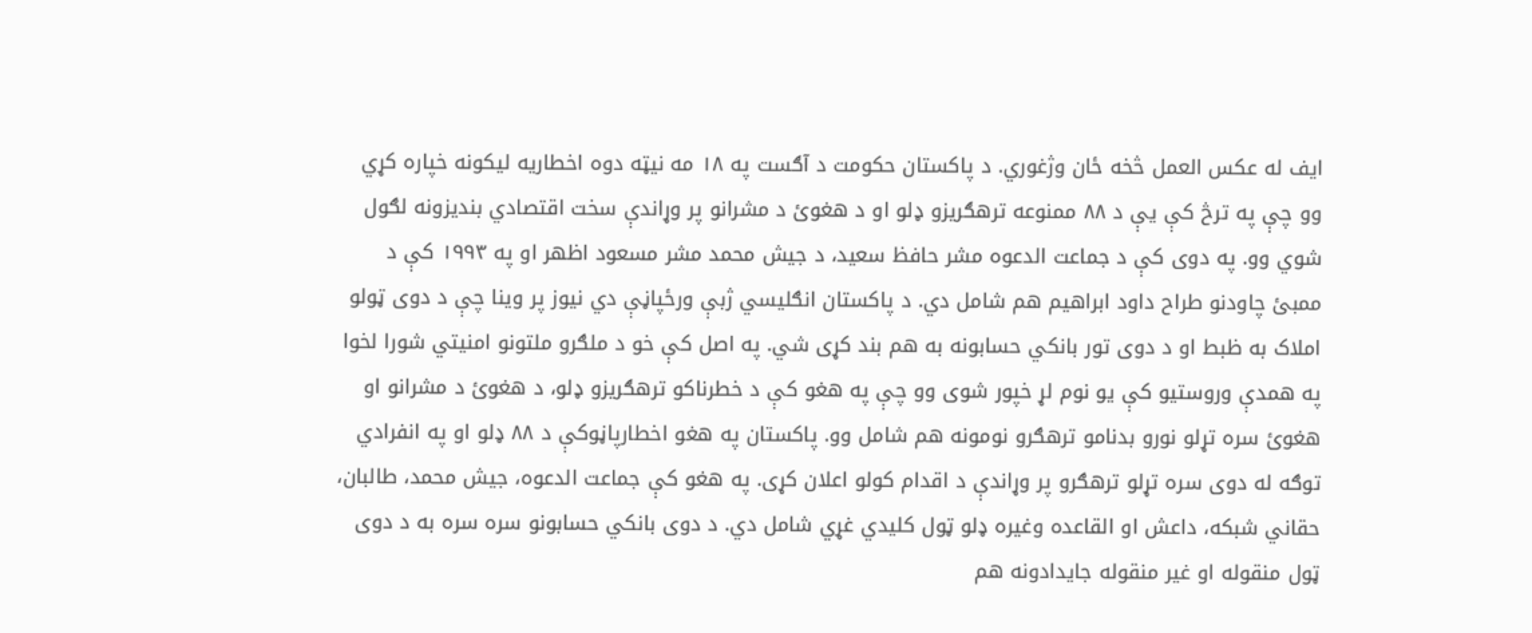ایف له عکس العمل څخه ځان وژغوري. د پاکستان حکومت د آګست په ۱۸ مه نیټه دوه اخطاریه لیکونه خپاره کړي وو چې په ترڅ کې یې د ۸۸ ممنوعه ترهګریزو ډلو او د هغوئ د مشرانو پر وړاندې سخت اقتصادي بندیزونه لګول شوي وو. په دوی کې د جماعت الدعوه مشر حافظ سعید، د جیش محمد مشر مسعود اظهر او په ۱۹۹۳ کې د ممبئ چاودنو طراح داود ابراهیم هم شامل دي. د پاکستان انګلیسي ژبې ورځپاڼې دي نیوز پر وینا چې د دوی ټولو املاک به ظبط او د دوی تور بانکي حسابونه به هم بند کړی شي. په اصل کې خو د ملګرو ملتونو امنیتي شورا لخوا په همدې وروستیو کې یو نوم لړ خپور شوی وو چې په هغو کې د خطرناکو ترهګریزو ډلو، د هغوئ د مشرانو او هغوئ سره تړلو نورو بدنامو ترهګرو نومونه هم شامل وو. پاکستان په هغو اخطارپاڼوکې د ۸۸ ډلو او په انفرادي توګه له دوی سره تړلو ترهګرو پر وړاندې د اقدام کولو اعلان کړی. په هغو کې جماعت الدعوه، جیش محمد، طالبان، حقاني شبکه، داعش او القاعده وغیره ډلو ټول کلیدي غړي شامل دي. د دوی بانکي حسابونو سره سره به د دوی ټول منقوله او غیر منقوله جایدادونه هم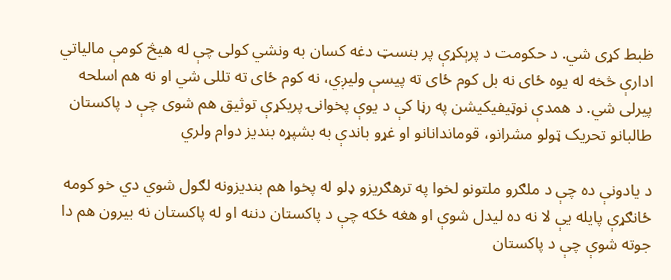ظبط کړی شي. د حکومت د پرېکړې پر بنسټ دغه کسان به ونشي کولی چې له هیڅ کومې مالیاتي ادارې څخه له یوه ځای نه بل کوم ځای ته پیسې ولیږي، نه کوم ځای ته تللی شي او نه هم اسلحه پیرلی شي. د همدې نوټیفیکیشن په رڼا کې د يوې پخوانۍ پریکړې توثیق هم شوی چې د پاکستان طالبانو تحریک ټولو مشرانو، قوماندانانو او غړو باندې به بشپړه بندیز دوام ولري

د یادونې ده چې د ملګرو ملتونو لخوا په ترهګریزو ډلو له پخوا هم بندیزونه لګول شوي دي خو کومه ځانګړې پایله یې لا نه ده لیدل شوې او هغه ځکه چې د پاکستان دننه او له پاکستان نه بیرون هم دا جوته شوې چې د پاکستان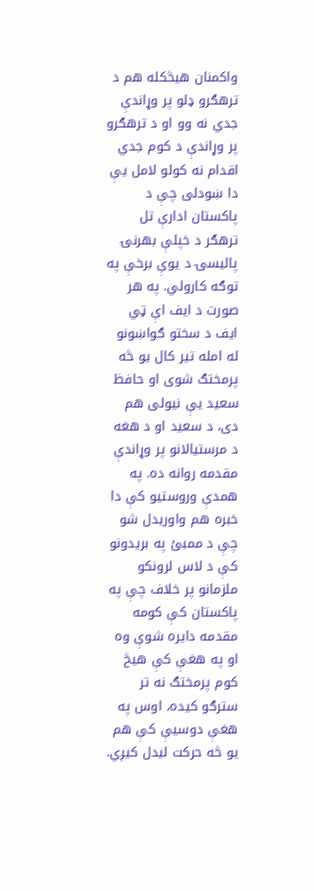واکمنان هیڅکله هم د ترهګرو ډلو پر وړاندې جدي نه وو او د ترهګرو پر وړاندې د کوم جدي اقدام نه کولو لامل یې دا ښودلی چې د پاکستان ادارې تل ترهګر د خپلې بهرنۍ پالیسۍ د یوې برخې په توګه کارولي. په هر صورت د ایف اې ټي ایف د سختو ګواښونو له امله تیر کال یو څه پرمختګ شوی او حافظ سعید یې نیولی هم دی، د سعید او د هغه د مرستیالانو پر وړاندې مقدمه روانه ده. په همدې وروستیو کې دا خبره هم واوریدل شو چې د ممبئ په بریدونو کې د لاس لرونکو ملزمانو پر خلاف چې په پاکستان کې کومه مقدمه دایره شوې وه او په هغې کې هیڅ کوم پرمختګ نه تر سترګو کیده، اوس په هغې دوسیې کې هم یو څه حرکت لیدل کیږي.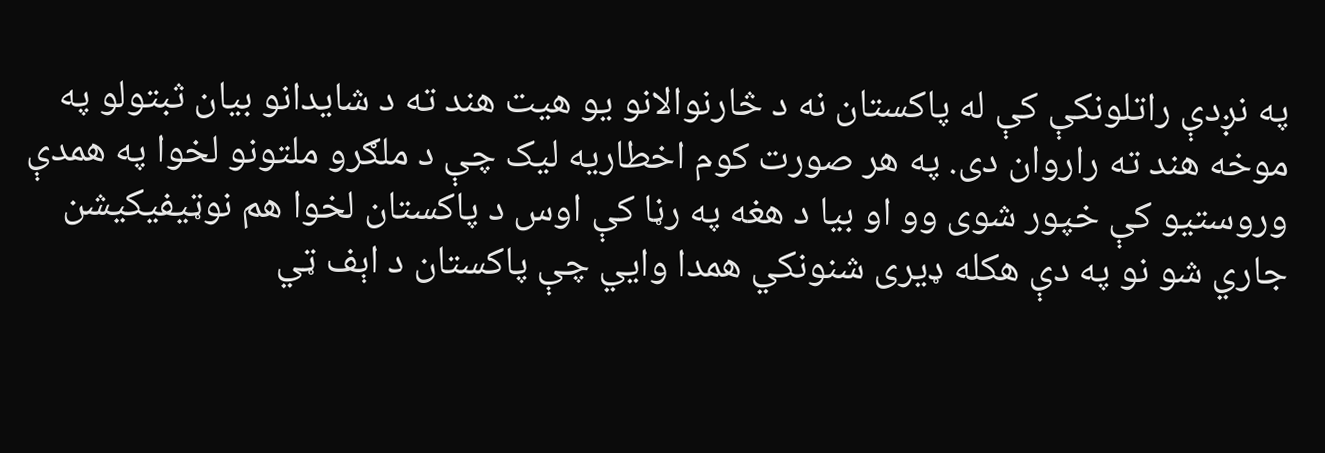په نږدې راتلونکې کې له پاکستان نه د څارنوالانو یو هیت هند ته د شایدانو بیان ثبتولو په موخه هند ته راروان دی. په هر صورت کوم اخطاریه لیک چې د ملګرو ملتونو لخوا په همدې وروستیو کې خپور شوی وو او بیا د هغه په رڼا کې اوس د پاکستان لخوا هم نوټیفیکیشن جاري شو نو په دې هکله ډیری شنونکي همدا وایي چې پاکستان د اېف ټي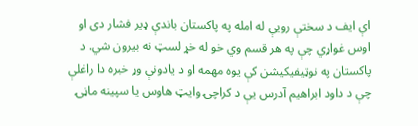اې ایف د سختې رویې له امله په پاکستان باندې ډیر فشار دی او اوس غواړي چې په هر قسم وي خو له خړ لسټ نه بیرون شي. د پاکستان په نوټیفیکیشن کې یوه مهمه او د یادونې وړ خبره دا راغلې چې د داود ابراهیم آدرس یې د کراچۍ وایټ هاوس یا سپینه ماڼۍ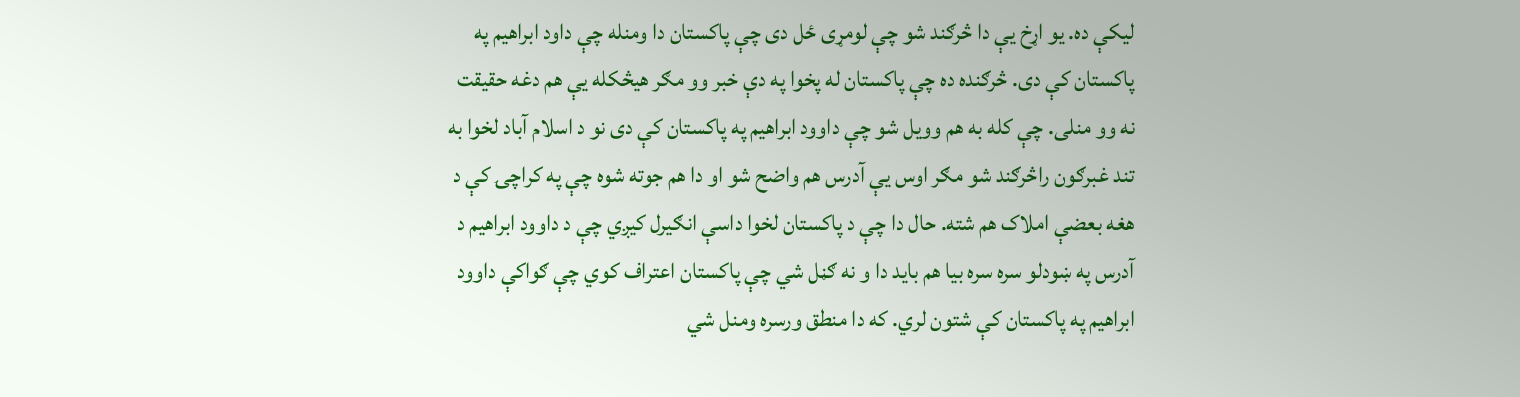لیکې ده. یو اړخ یې دا څرګند شو چې لومړی ځل دی چې پاکستان دا ومنله چې داود ابراهیم په پاکستان کې دی. څرګنده ده چې پاکستان له پخوا په دې خبر وو مګر هیڅکله یې هم دغه حقیقت نه وو منلی. چې کله به هم وویل شو چې داوود ابراهیم په پاکستان کې دی نو د اسلام آباد لخوا به تند غبرګون راڅرګند شو مګر اوس یې آدرس هم واضح شو او دا هم جوته شوه چې په کراچۍ کې د هغه بعضې املاک هم شته. حال دا چې د پاکستان لخوا داسې انګیرل کیږي چې د داوود ابراهیم د آدرس په ښودلو سره سره بیا هم باید دا و نه ګڼل شي چې پاکستان اعتراف کوي چې ګواکې داوود ابراهیم په پاکستان کې شتون لري. که دا منطق ورسره ومنل شي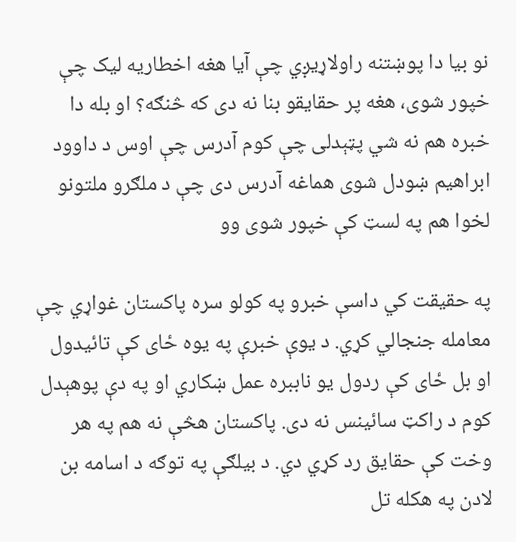نو بیا دا پوښتنه راولاړیږي چې آیا هغه اخطاریه لیک چې خپور شوی، هغه پر حقایقو بنا نه دی که څنګه؟ او بله دا خبره هم نه شي پټېدلی چې کوم آدرس چې اوس د داوود ابراهیم ښودل شوی هماغه آدرس دی چې د ملګرو ملتونو لخوا هم په لسټ کې خپور شوی وو

په حقیقت کي داسې خبرو په کولو سره پاکستان غواړي چې معامله جنجالي کړي. د یوې خبرې په یوه ځای کې تائيدول او بل ځای کې ردول یو ناببره عمل ښکاري او په دې پوهېدل کوم د راکټ سائینس نه دی. پاکستان هڅې نه هم په هر وخت کې حقایق رد کړي دي. د بیلګې په توګه د اسامه بن لادن په هکله تل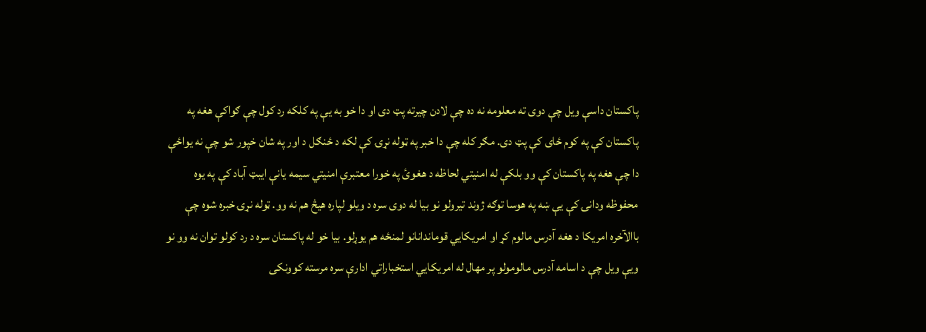پاکستان داسې ویل چې دوی ته معلومه نه ده چې لادن چیرته پټ دی او دا خو به یې په کلکه رد کول چې ګواکې هغه په پاکستان کې په کوم ځای کې پټ دی. مګر کله چې دا خبر په ټوله نړۍ کې لکه د ځنګل د اور په شان خپور شو چې نه یواځې دا چې هغه په پاکستان کې وو بلکې له امنیتي لحاظه د هغوئ په خورا معتبرې امنیتي سیمه یانې ایبټ آباد کې په یوه محفوظه ودانۍ کې یې ښه په هوسا توګه ژوند تیرولو نو بیا له دوی سره د ویلو لپاره هیڅ هم نه وو. ټوله نړۍ خبره شوه چې باالآخره امریکا د هغه آدرس مالوم کړ او امریکایي قوماندانانو لمنځه هم یوړلو. بیا خو له پاکستان سره د رد کولو توان نه وو نو ویې ویل چې د اسامه آدرس مالومولو پر مهال له امریکایي استخباراتي ادارې سره مرسته کوونکی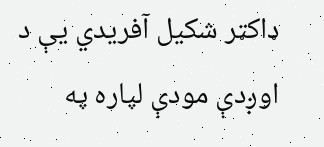ډاکټر شکیل آفریدي یې د اوږدې مودې لپاره په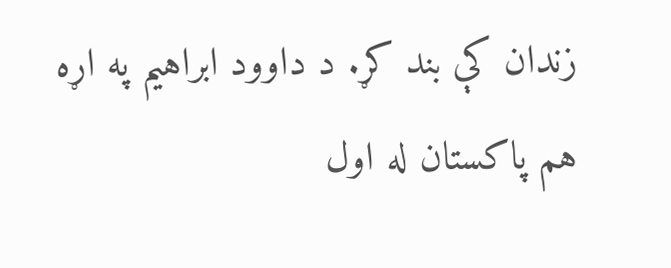زندان کې بند کړ. د داوود ابراهیم په اړه هم پاکستان له اول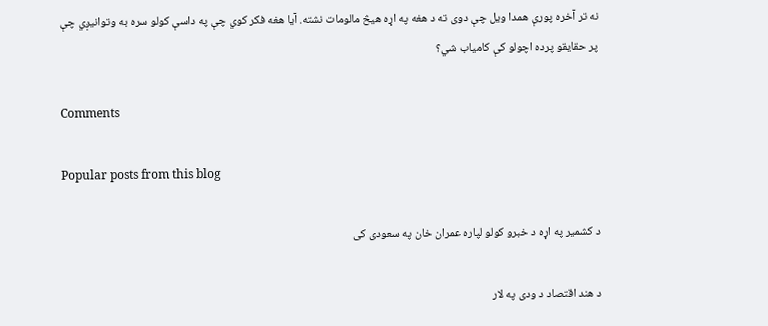نه تر آخره پورې همدا ویل چې دوی ته د هغه په اړه هیڅ مالومات نشته. آیا هغه فکر کوي چې په داسې کولو سره به وتوانیږي چې پر حقایقو پرده اچولو کې کامیاب شي؟

Comments

Popular posts from this blog

د کشمیر په اړه د خبرو کولو لپاره عمران خان په سعودی کی

د هند اقتصاد د ودی په لار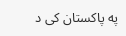په پاکستان کی د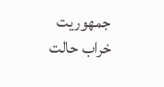جمهوریت خراب حالت